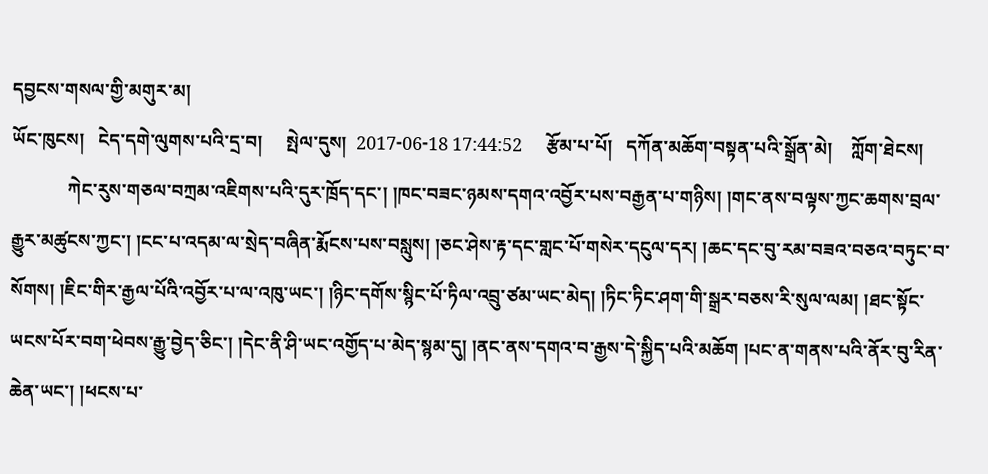དབྱངས་གསལ་གྱི་མགུར་མ།
ཡོང་ཁུངས།   ངེད་དགེ་ལུགས་པའི་དྲ་བ།     སྤེལ་དུས།  2017-06-18 17:44:52     རྩོམ་པ་པོ།   དཀོན་མཆོག་བསྟན་པའི་སྒྲོན་མེ།    ཀློག་ཐེངས།
            ཀེང་རུས་གཅལ་བཀྲམ་འཇིགས་པའི་དུར་ཁྲོད་དང་། །ཁང་བཟང་ཉམས་དགའ་འབྱོར་པས་བརྒྱན་པ་གཉིས། །གང་ནས་བལྟས་ཀྱང་ཆགས་བྲལ་རྒྱུར་མཚུངས་ཀྱང་། །ངང་པ་འདམ་ལ་སྲེད་བཞིན་རྨོངས་པས་བསླུས། །ཅང་ཤེས་རྟ་དང་གླང་པོ་གསེར་དངུལ་དར། །ཆང་དང་བུ་རམ་བཟའ་བཅའ་བཏུང་བ་སོགས། །ཇིང་གིར་རྒྱལ་པོའི་འབྱོར་པ་ལ་འཁུ་ཡང་། །ཉིང་དགོས་སྙིང་པོ་ཏིལ་འབྲུ་ཙམ་ཡང་མེད། །ཏིང་ཏིང་ཤག་གི་སྒྲར་བཅས་རི་སུལ་ལམ། །ཐང་སྟོང་ཡངས་པོར་བག་ཕེབས་རྒྱུ་བྱེད་ཅིང་། །དེང་ནི་ཤི་ཡང་འགྱོད་པ་མེད་སྙམ་དུ། །ནང་ནས་དགའ་བ་རྒྱས་དེ་སྐྱིད་པའི་མཆོག །པང་ན་གནས་པའི་ནོར་བུ་རིན་ཆེན་ཡང་། །ཕངས་པ་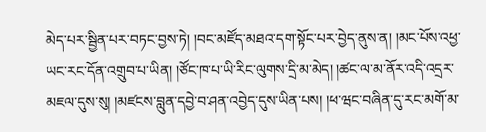མེད་པར་སྦྱིན་པར་བཏང་བྱས་ཏེ། །བང་མཛོད་མཐའ་དག་སྟོང་པར་བྱེད་ནུས་ན། །མང་པོས་འཕྱ་ཡང་རང་དོན་འགྲུབ་པ་ཡིན། །ཙོང་ཁ་པ་ཡི་རིང་ལུགས་དྲི་མ་མེད། །ཚང་ལ་མ་ནོར་འདི་འདྲར་མཇལ་དུས་སུ། །མཛངས་བླུན་དབྱེ་བ་ཤན་འབྱེད་དུས་ཡིན་པས། །ཕ་ཝང་བཞིན་དུ་རང་མགོ་མ་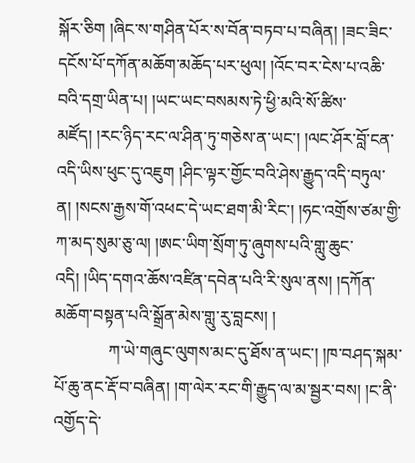སྐོར་ཅིག །ཞིང་ས་གཤིན་པོར་ས་བོན་བཏབ་པ་བཞིན། །ཟང་ཟིང་དངོས་པོ་དཀོན་མཆོག་མཆོད་པར་ཕུལ། །འོང་བར་ངེས་པ་འཆི་བའི་དགྲ་ཡིན་པ། །ཡང་ཡང་བསམས་ཏེ་ཕྱི་མའི་སོ་ཚིས་མཛོད། །རང་ཉིད་རང་ལ་ཤིན་ཏུ་གཅེས་ན་ཡང་། །ལང་ཤོར་བློ་ངན་འདི་ཡིས་ཕུང་དུ་འཇུག །ཤིང་ལྟར་གྱོང་བའི་ཤེས་རྒྱུད་འདི་བཏུལ་ན། །སངས་རྒྱས་གོ་འཕང་དེ་ཡང་ཐག་མི་རིང་། །ཧང་འགྲོས་ཙམ་གྱི་ཀ་མད་སུམ་ཅུ་ལ། །ཨང་ཡིག་སྲོག་ཏུ་ཞུགས་པའི་གླུ་ཆུང་འདི། །ཡིད་དགའ་ཆོས་འཛིན་དབེན་པའི་རི་སུལ་ནས། །དཀོན་མཆོག་བསྟན་པའི་སྒྲོན་མེས་གླུ་རུ་བླངས། །
             ཀ་ཡེ་གཞུང་ལུགས་མང་དུ་ཐོས་ན་ཡང་། །ཁ་བཤད་སྐམ་པོ་ཆུ་ནང་རྡོ་བ་བཞིན། །ག་ལེར་རང་གི་རྒྱུད་ལ་མ་སྦྱར་བས། །ང་ནི་འགྱོད་དེ་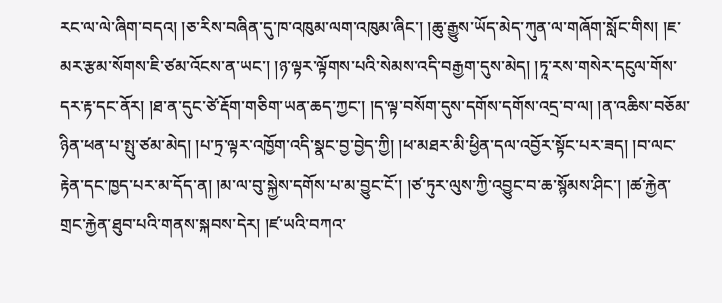རང་ལ་ལེ་ཞིག་བདའ། །ཅ་རིས་བཞིན་དུ་ཁ་འཁུམ་ལག་འཁུམ་ཞིང་། །ཆུ་རྒྱུས་ཡོད་མེད་ཀུན་ལ་གཞོག་སློང་གིས། །ཇ་མར་རྩམ་སོགས་ཇི་ཙམ་འོངས་ན་ཡང་། །ཉ་ལྟར་ལྟོགས་པའི་སེམས་འདི་བརྒྱག་དུས་མེད། །ཏཱ་རས་གསེར་དངུལ་གོས་དར་རྟ་དང་ནོར། །ཐ་ན་དུང་ཙེ་རྡོག་གཅིག་ཡན་ཆད་ཀྱང་། །ད་ལྟ་བསོག་དུས་དགོས་དགོས་འདྲ་བ་ལ། །ན་འཆིས་བཅོམ་ཉིན་ཕན་པ་སྤུ་ཙམ་མེད། །པ་ཏྲ་ལྟར་འཁྱོག་འདི་སྣང་བྱ་བྱེད་ཀྱི། །ཕ་མཐར་མི་ཕྱིན་དལ་འབྱོར་སྟོང་པར་ཟད། །བ་ལང་རྟེན་དང་ཁྱད་པར་མ་དོད་ན། །མ་ལ་བུ་སྐྱེས་དགོས་པ་མ་བྱུང་ངོ་། །ཙ་ཏུར་ལུས་ཀྱི་འབྱུང་བ་ཆ་སྙོམས་ཤིང་། །ཚ་རྐྱེན་གྲང་རྐྱེན་ཐུབ་པའི་གནས་སྐབས་དེར། །ཛ་ཡའི་བཀའ་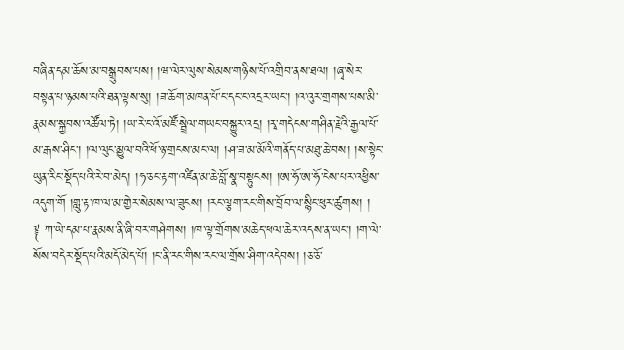བཞིན་དམ་ཆོས་མ་བསྒྲུབས་པས། །ཝ་ལེར་ལུས་སེམས་གཉིས་པོ་འགྲིབ་ནས་ཐལ། །ཞྭ་སེར་བསྟན་པ་ཉམས་པའི་ཐན་ལྟས་སུ། །ཟ་ཆོག་མཁན་པོ་ང་དང་ང་འདྲར་ཡང་། །འ་འུར་གྲགས་པས་མི་རྣམས་སྐྱབས་འཚོལ་ཏེ། །ཡ་རེ་ང་འོ་མཛོ་སྦྲེལ་གཡང་བསྐྱུར་འདྲ། །རྭ་གདེངས་གཤིན་རྗེའི་རྒྱལ་པོ་མ་རྒས་ཤིང་། །ལ་ལུང་མྱུལ་བའི་ཕོ་ཉ་གྲངས་མང་ལ། །ཤ་ཟ་མ་མོའི་གནོད་པ་མཐུ་ཆེ་བས། །ས་སྟེང་ཡུན་རིང་སྡོད་པའི་རེ་བ་མེད། །ཧ་ཅང་རྟག་འཛིན་མ་ཆེ་བློ་སྣ་བསྟུངས། །ཨ་ཧོ་ཨ་ཧོ་ངེས་པར་འཕྱིས་འདུག་གོ །གླུ་རྟ་ཁ་ལ་མ་གྱེར་སེམས་ལ་ཟུངས། །རང་ལྕག་རང་གིས་བྲོབ་ལ་སྙིང་ཕུར་ཚུགས། །
༈ ཀ་ཡེ་དམ་པ་རྣམས་ནི་ཞི་བར་གཤེགས། །ཁ་ལྟ་གྲོགས་མཆེད་ཕལ་ཆེར་འདས་ན་ཡང་། །ག་ལེ་སོས་བདེར་སྡོད་པའི་མདོ་མེད་པོ། །ང་ནི་རང་གིས་རང་ལ་གྲོས་ཤིག་འདེབས། །ཅ་ཅོ་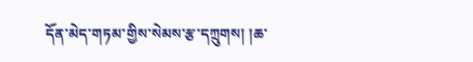དོན་མེད་གཏམ་གྱིས་སེམས་རྩ་དཀྲུགས། །ཆ་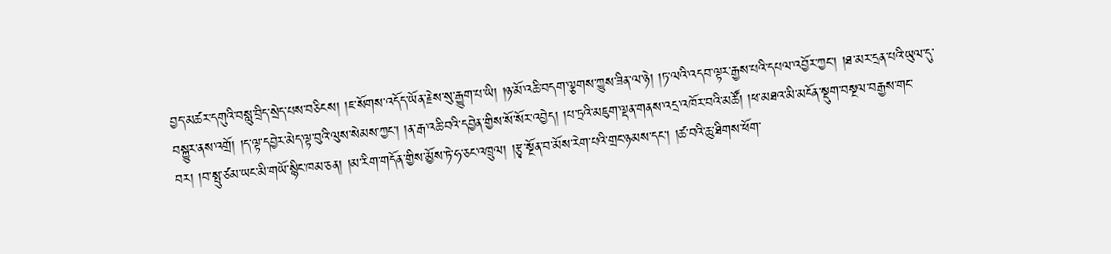བྱད་མཚར་དགུའི་བསླུ་བྲིད་སྲེད་པས་བཅིངས། །ཇ་སོགས་འདོད་ཡོན་རྗེས་སུ་རྒྱུག་པ་ཡི། །ཉ་མོ་འཆི་བདག་ལྕགས་ཀྱུས་ཟིན་ལ་ཉེ། །ཏ་ལའི་འདབ་ལྟར་རྒྱས་པའི་དཔལ་འབྱོར་ཀྱང་། །ཐ་མར་དྲན་པའི་ཡུལ་དུ་བསྐྱུར་ནས་འགྲོ། །ད་ལྟ་དབྱེར་མེད་ལྟ་བུའི་ལུས་སེམས་ཀྱང་། །ན་རྒ་འཆི་བའི་དབྱེན་གྱིས་སོ་སོར་འབྱེད། །པ་ཏྲའི་མཇུག་ལྡན་གནས་འདྲ་འཁོར་བའི་མཚོ། །ཕ་མཐའ་མི་མངོན་སྡུག་བསྔལ་བརྒྱས་གང་བར། །བ་སྤུ་ཙམ་ཡང་མི་གཡོ་སྙིང་ཁམ་ཅན། །མ་རིག་གདོན་གྱིས་མྱོས་ཏེ་ཧ་ཅང་འཁྲུལ། །རྩྭ་སྔོན་བ་མོས་རེག་པའི་གྲང་ཉམས་དང་། །ཚ་བའི་ཆུ་ཐིགས་ཕོག་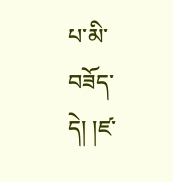པ་མི་བཟོད་དེ། །ཛ་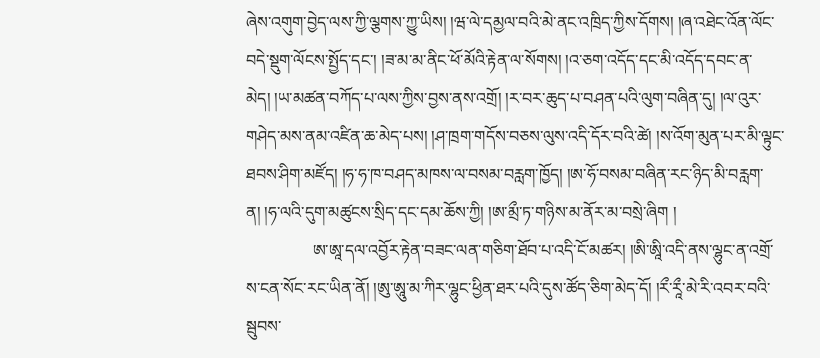ཞེས་འགུག་བྱེད་ལས་ཀྱི་ལྕགས་ཀྱུ་ཡིས། །ཝ་ལེ་དམྱལ་བའི་མེ་ནང་འཁྲིད་ཀྱིས་དོགས། །ཞ་འཐེང་འོན་ལོང་བདེ་སྡུག་ལོངས་སྤྱོད་དང་། །ཟ་མ་མ་ནིང་ཕོ་མོའི་རྟེན་ལ་སོགས། །འ་ཅག་འདོད་དང་མི་འདོད་དབང་ན་མེད། །ཡ་མཚན་བཀོད་པ་ལས་ཀྱིས་བྱས་ནས་འགྲོ། །ར་བར་ཆུད་པ་བཤན་པའི་ལུག་བཞིན་དུ། །ལ་འུར་གཤེད་མས་ནམ་འཛིན་ཆ་མེད་པས། །ཤ་ཁྲག་གདོས་བཅས་ལུས་འདི་དོར་བའི་ཚེ། །ས་འོག་མུན་པར་མི་ལྟུང་ཐབས་ཤིག་མཛོད། །ཧ་ཧ་ཁ་བཤད་མཁས་ལ་བསམ་བརླག་ཁྱོད། །ཨ་ཧོ་བསམ་བཞིན་རང་ཉིད་མི་བརླག་ན། །ཧ་ལའི་དུག་མཚུངས་སྲིད་དང་དམ་ཆོས་ཀྱི། །ཨ་མྲྀ་ཏ་གཉིས་མ་ནོར་མ་བསྲེ་ཞིག །
                ཨ་ཨཱ་དལ་འབྱོར་རྟེན་བཟང་ལན་གཅིག་ཐོབ་པ་འདི་ངོ་མཚར། །ཨི་ཨཱི་འདི་ནས་ལྷུང་ན་འགྲོ་ས་ངན་སོང་རང་ཡིན་ནོ། །ཨུ་ཨཱུ་མ་ཀིར་ལྷུང་ཕྱིན་ཐར་པའི་དུས་ཚོད་ཅིག་མེད་དོ། །རྀ་རཱྀ་མེ་རི་འབར་བའི་སྦུབས་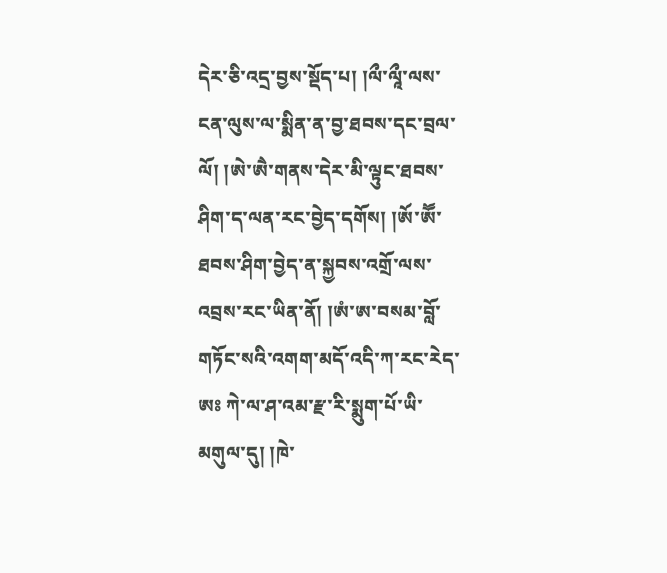དེར་ཅི་འདྲ་བྱས་སྡོད་པ། །ལྀ་ལཱྀ་ལས་ངན་ལུས་ལ་སྨིན་ན་བྱ་ཐབས་དང་བྲལ་ལོ། །ཨེ་ཨཻ་གནས་དེར་མི་ལྟུང་ཐབས་ཤིག་ད་ལན་རང་བྱེད་དགོས། །ཨོ་ཨཽ་ཐབས་ཤིག་བྱེད་ན་སྐྱབས་འགྲོ་ལས་འབྲས་རང་ཡིན་ནོ། །ཨཾ་ཨ་བསམ་བློ་གཏོང་སའི་འགག་མདོ་འདི་ཀ་རང་རེད་ཨཿ ཀེ་ལ་ཤ་འམ་རྫ་རི་སྨུག་པོ་ཡི་མགུལ་དུ། །ཁེ་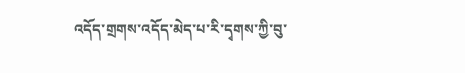འདོད་གྲགས་འདོད་མེད་པ་རི་དྭགས་ཀྱི་བུ་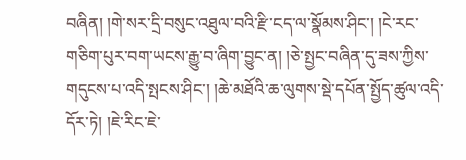བཞིན། །གེ་སར་དྲི་བསུང་འཐུལ་བའི་རྫི་ངད་ལ་སྣོམས་ཤིང་། །ངེ་རང་གཅིག་པུར་བག་ཡངས་རྒྱུ་བ་ཞིག་བྱུང་ན། །ཅེ་སྤྱང་བཞིན་དུ་ཟས་ཀྱིས་གདུངས་པ་འདི་སྤངས་ཤིང་། །ཆེ་མཐོའི་ཆ་ལུགས་སྡེ་དཔོན་སྤྱོད་ཚུལ་འདི་དོར་ཏེ། །ཇེ་རིང་ཇེ་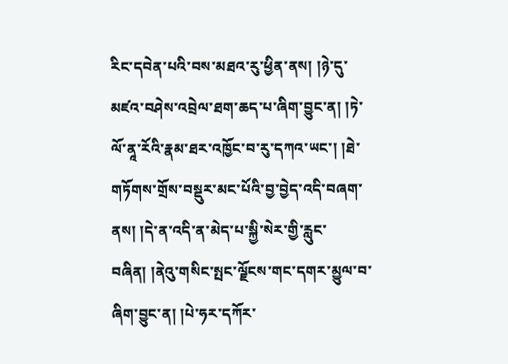རིང་དབེན་པའི་བས་མཐའ་རུ་ཕྱིན་ནས། །ཉེ་དུ་མཛའ་བཤེས་འབྲེལ་ཐག་ཆད་པ་ཞིག་བྱུང་ན། །ཏེ་ལོ་ནཱ་རོའི་རྣམ་ཐར་འཁྱོང་བ་རུ་དཀའ་ཡང་། །ཐེ་གཏོགས་གྲོས་བསྡུར་མང་པོའི་བྱ་བྱེད་འདི་བཞག་ནས། །དེ་ན་འདི་ན་མེད་པ་སྐྱི་སེར་གྱི་རླུང་བཞིན། །ནེའུ་གསིང་སྤང་ལྗོངས་གང་དགར་མྱུལ་བ་ཞིག་བྱུང་ན། །པེ་ཧར་དཀོར་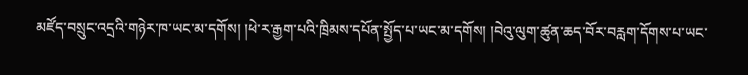མཛོད་བསྲུང་འདྲའི་གཉེར་ཁ་ཡང་མ་དགོས། །ཕེ་ར་རྒྱག་པའི་ཁྲིམས་དཔོན་སྤྱོད་པ་ཡང་མ་དགོས། །བེའུ་ལུག་ཚུན་ཆད་བོར་བརླག་དོགས་པ་ཡང་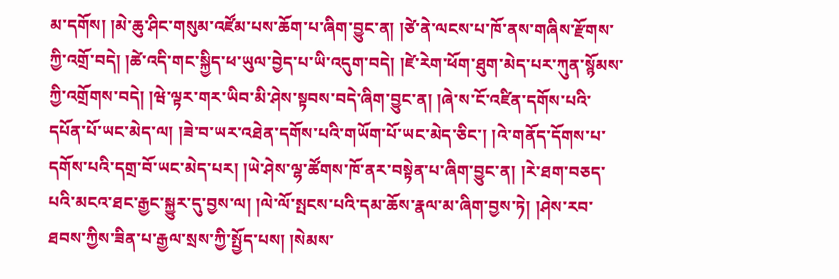མ་དགོས། །མེ་ཆུ་ཤིང་གསུམ་འཛོམ་པས་ཆོག་པ་ཞིག་བྱུང་ན། །ཙེ་ནེ་ལངས་པ་ཁོ་ནས་གཞིས་རྫོགས་ཀྱི་འགྲོ་བདེ། །ཚེ་འདི་གང་སྐྱིད་ཕ་ཡུལ་བྱེད་པ་ཡི་འདུག་བདེ། །ཛེ་རེག་ཕོག་ཐུག་མེད་པར་ཀུན་སྙོམས་ཀྱི་འགྲོགས་བདེ། །ཝེ་ལྟར་གར་ཡིབ་མི་ཤེས་སྟབས་བདེ་ཞིག་བྱུང་ན། །ཞེ་ས་ངོ་འཛིན་དགོས་པའི་དཔོན་པོ་ཡང་མེད་ལ། །ཟེ་བ་ཡར་འཐེན་དགོས་པའི་གཡོག་པོ་ཡང་མེད་ཅིང་། །འེ་གནོད་དོགས་པ་དགོས་པའི་དགྲ་བོ་ཡང་མེད་པར། །ཡེ་ཤེས་ལྷ་ཚོགས་ཁོ་ནར་བསྟེན་པ་ཞིག་བྱུང་ན། །རེ་ཐག་བཅད་པའི་མངའ་ཐང་རྒྱང་སྐྱུར་དུ་བྱས་ལ། །ལེ་ལོ་སྤངས་པའི་དམ་ཆོས་རྣལ་མ་ཞིག་བྱས་ཏེ། །ཤེས་རབ་ཐབས་ཀྱིས་ཟིན་པ་རྒྱལ་སྲས་ཀྱི་སྤྱོད་པས། །སེམས་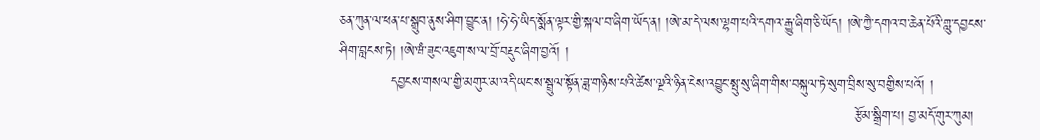ཅན་ཀུན་ལ་ཕན་པ་སྒྲུབ་ནུས་ཤིག་བྱུང་ན། །ཧེ་ཧེ་ཡིད་སྨོན་ལྟར་གྱི་སྐལ་བ་ཞིག་ཡོད་ན། །ཨེ་མ་དེ་ལས་ལྷག་པའི་དགའ་རྒྱུ་ཞིག་ཅི་ཡོད། །ཨེ་ཀྱཻ་དགའ་བ་ཆེན་པོའི་གླུ་དབྱངས་ཤིག་བླངས་ཏེ། །ཨེ་ཝཾ་ཟུང་འཇུག་ས་ལ་བྲོ་བརྡུང་ཞིག་བྱའོ། །
           དབྱངས་གསལ་གྱི་མགུར་མ་འདི་ཡང་ས་སྦྲུལ་སྟོན་ཟླ་གཉིས་པའི་ཚེས་ལྔའི་ཉིན་ངེས་འབྱུང་སྤུ་སུ་ཞིག་གིས་བསྐུལ་ཏེ་སུག་བྲིས་སུ་བགྱིས་པའོ། །
                                                                                                              རྩོམ་སྒྲིག་པ། བྱ་མདོ་གུར་ཀུམ།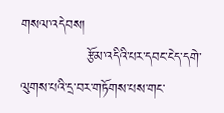གསལ་འདེབས།
              རྩོམ་འདིའི་པར་དབང་ངེད་དགེ་ལུགས་པའི་དྲ་བར་གཏོགས་པས་གང་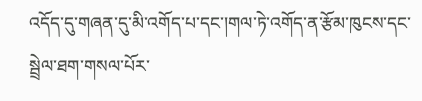འདོད་དུ་གཞན་དུ་མི་འགོད་པ་དང་།གལ་ཏེ་འགོད་ན་རྩོམ་ཁུངས་དང་སྦྲེལ་ཐག་གསལ་པོར་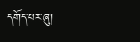དགོད་པར་ཞུ།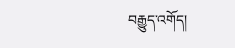བརྒྱུད་འགོད།